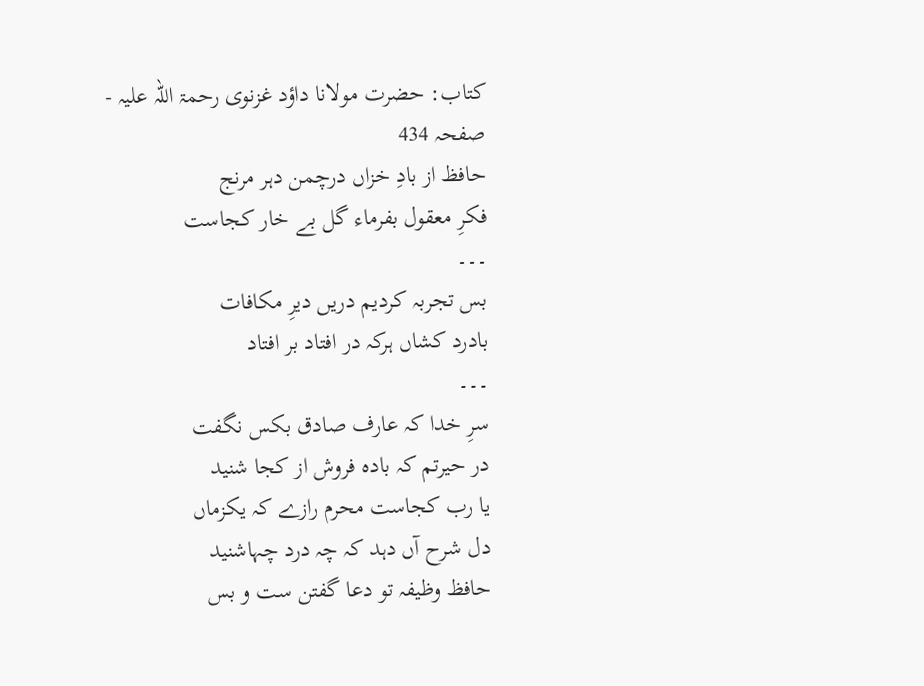کتاب: حضرت مولانا داؤد غزنوی رحمۃ اللہ علیہ - صفحہ 434
حافظ از بادِ خزاں درچمن دہر مرنج
فکرِ معقول بفرماء گل بے خار کجاست
۔۔۔
بس تجربہ کردیم دریں دیرِ مکافات
بادرد کشاں ہرکہ در افتاد بر افتاد
۔۔۔
سرِ خدا کہ عارف صادق بکس نگفت
در حیرتم کہ بادہ فروش از کجا شنید
یا رب کجاست محرم رازے کہ یکزماں
دل شرح آں دہد کہ چہ درد چہاشنید
حافظ وظیفہ تو دعا گفتن ست و بس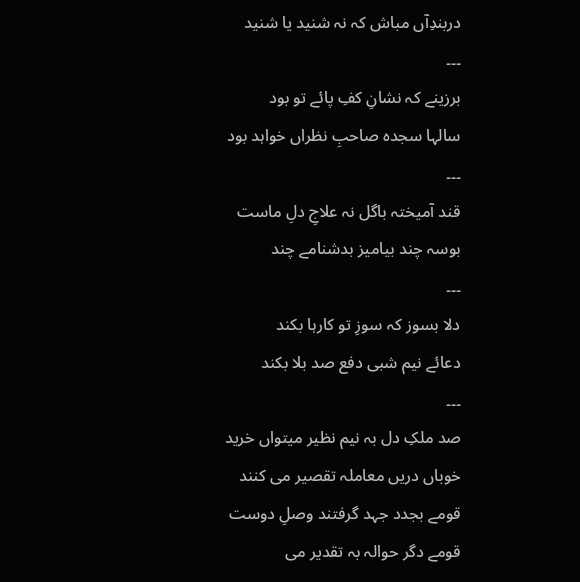دربندِآں مباش کہ نہ شنید یا شنید
۔۔۔
برزینے کہ نشانِ کفِ پائے تو بود
سالہا سجدہ صاحبِ نظراں خواہد بود
۔۔۔
قند آمیختہ باگل نہ علاجِ دلِ ماست
بوسہ چند بیامیز بدشنامے چند
۔۔۔
دلا بسوز کہ سوزِ تو کارہا بکند
دعائے نیم شبی دفع صد بلا بکند
۔۔۔
صد ملکِ دل بہ نیم نظیر میتواں خرید
خوباں دریں معاملہ تقصیر می کنند
قومے بجدد جہد گرفتند وصلِ دوست
قومے دگر حوالہ بہ تقدیر می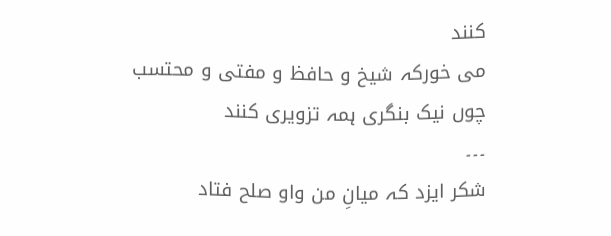کنند
می خورکہ شیخ و حافظ و مفتی و محتسب
چوں نیک بنگری ہمہ تزویری کنند
۔۔۔
شکر ایزد کہ میانِ من واو صلح فتاد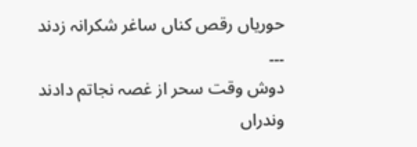حوریاں رقص کناں ساغر شکرانہ زدند
۔۔۔
دوش وقت سحر از غصہ نجاتم دادند
وندراں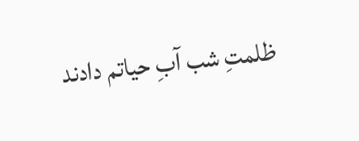ظلمتِ شب آبِ حیاتم دادند